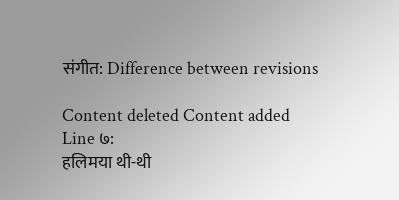संगीत: Difference between revisions

Content deleted Content added
Line ७:
हलिमया थी-थी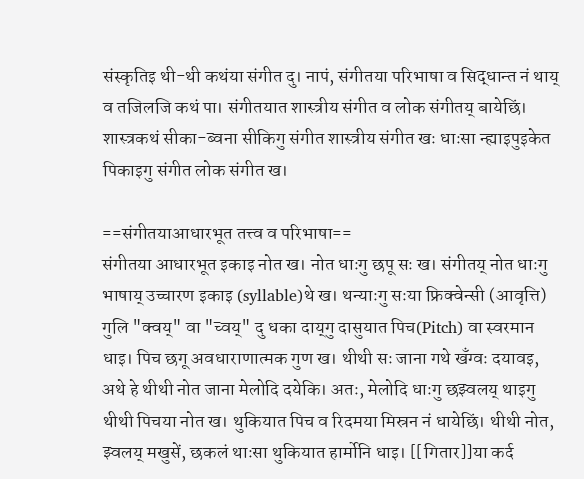संस्कृतिइ थी-थी कथंया संगीत दु। नापं, संगीतया परिभाषा व सिद्धान्त नं थाय्‌ व तजिलजि कथं पा। संगीतयात शास्त्रीय संगीत व लोक संगीतय् बायेछिं। शास्त्रकथं सीका-ब्वना सीकिगु संगीत शास्त्रीय संगीत खः धाःसा न्ह्याइपुइकेत पिकाइगु संगीत लोक संगीत ख।

==संगीतयाआधारभूत तत्त्व व परिभाषा==
संगीतया आधारभूत इकाइ नोत ख। नोत धाःगु छपू सः ख। संगीतय् नोत धाःगु भाषाय् उच्चारण इकाइ (syllable)थे ख। थन्याःगु सःया फ्रिक्वेन्सी (आवृत्ति) गुलि "क्वय्" वा "च्वय्" दु धका दाय्‌गु दासुयात पिच(Pitch) वा स्वरमान धाइ। पिच छगू अवधाराणात्मक गुण ख। थीथी सः जाना गथे खँग्वः दयावइ, अथे हे थीथी नोत जाना मेलोदि दयेकि। अतः, मेलोदि धाःगु छझ्वलय् थाइगु थीथी पिचया नोत ख। थुकियात पिच व रिदमया मिस्रन नं धायेछिं। थीथी नोत, झ्वलय् मखुसें, छकलं थाःसा थुकियात हार्मोनि धाइ। [[गितार]]या कर्द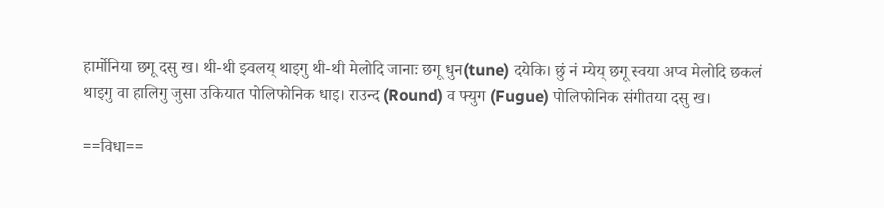हार्मोनिया छगू दसु ख। थी-थी झ्वलय् थाइगु थी-थी मेलोदि जानाः छगू धुन(tune) दयेकि। छुं नं म्येय् छगू स्वया अप्व मेलोदि छकलं थाइगु वा हालिगु जुसा उकियात पोलिफोनिक धाइ। राउन्द (Round) व फ्युग (Fugue) पोलिफोनिक संगीतया दसु ख।

==विधा==